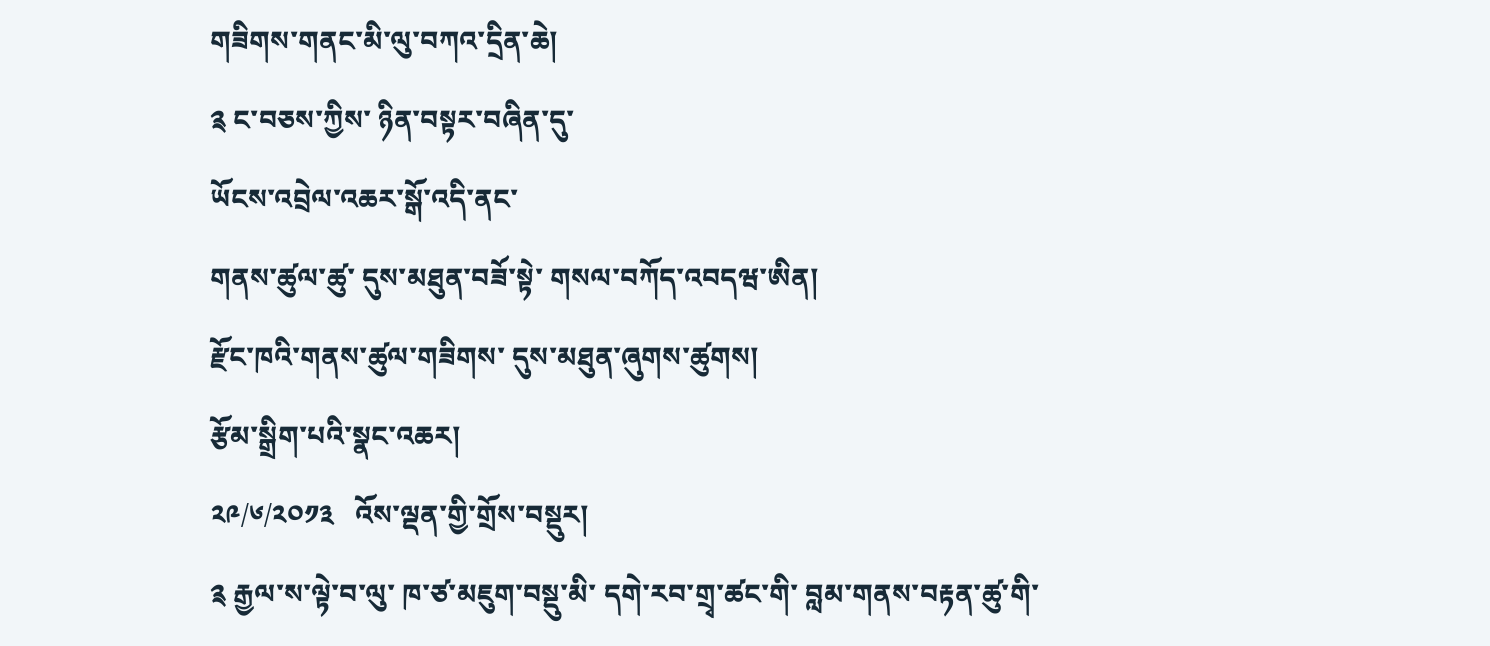གཟིགས་གནང་མི་ལུ་བཀའ་དྲིན་ཆེ།
༉ ང་བཅས་ཀྱིས་ ཉིན་བསྟར་བཞིན་དུ་
ཡོངས་འབྲེལ་འཆར་སྒོ་འདི་ནང་
གནས་ཚུལ་ཚུ་ དུས་མཐུན་བཟོ་སྟེ་ གསལ་བཀོད་འབདཝ་ཨིན།
རྫོང་ཁའི་གནས་ཚུལ་གཟིགས་ དུས་མཐུན་ཞུགས་ཚུགས།
རྩོམ་སྒྲིག་པའི་སྣང་འཆར།
༢༩/༦/༢༠༡༣   འོས་ལྡན་གྱི་གྲོས་བསྡུར།
༉ རྒྱལ་ས་ལྟེ་བ་ལུ་ ཁ་ཙ་མཇུག་བསྡུ་མི་ དགེ་རབ་གྲྭ་ཚང་གི་ བླམ་གནས་བརྟན་ཚུ་གི་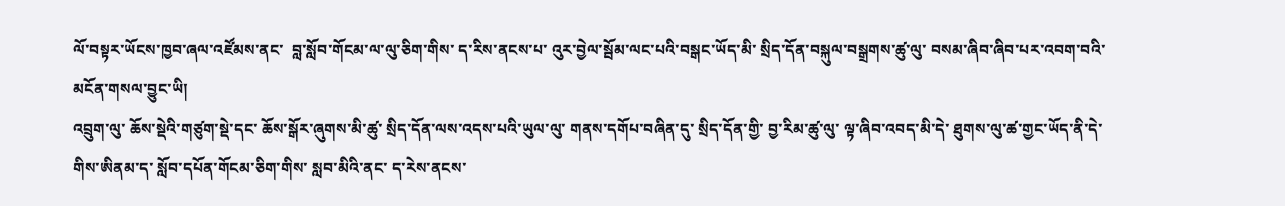ལོ་བསྟར་ཡོངས་ཁྱབ་ཞལ་འཛོམས་ནང་  བླ་སློབ་གོངམ་ལ་ལུ་ཅིག་གིས་ ད་རིས་ནངས་པ་ འུར་བྱེལ་སྦོམ་ལང་པའི་བསྒང་ཡོད་མི་ སྲིད་དོན་བསྐུལ་བསྒྲགས་ཚུ་ལུ་ བསམ་ཞིབ་ཞིབ་པར་འབག་བའི་ མངོན་གསལ་བྱུང་ཡི།
འབྲུག་ལུ་ ཆོས་སྡེའི་གཙུག་སྡེ་དང་ ཆོས་སྒོར་ཞུགས་མི་ཚུ་ སྲིད་དོན་ལས་འདས་པའི་ཡུལ་ལུ་ གནས་དགོཔ་བཞིན་དུ་ སྲིད་དོན་གྱི་ བྱ་རིམ་ཚུ་ལུ་ ལྟ་ཞིབ་འབད་མི་དེ་ ཐུགས་ལུ་ཚ་གྱང་ཡོད་ནི་དེ་གིས་ཨིནམ་ད་ སློབ་དཔོན་གོངམ་ཅིག་གིས་ སླབ་མིའི་ནང་ ད་རེས་ནངས་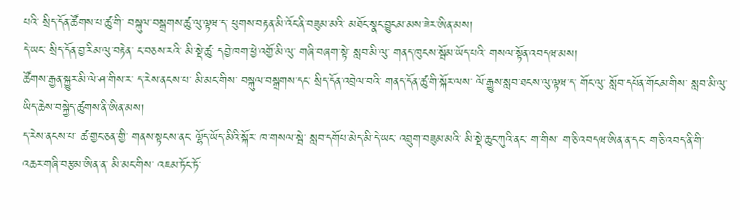པའི་ སྲིད་དོན་ཚོགས་པ་ཚུ་གི་ བསྐུལ་བསྒྲགས་ཚུ་ལུ་ལྟཝ་ད་ ཕུགས་བརྟན་མི་འོང་ནི་བཟུམ་མའི་ མཐོང་སྣང་བྱུངམ་མས་ཟེར་ཨིན་མས།
དེ་ཡང་ སྲིད་དོན་བྱ་རིམ་ལུ་བརྟེན་ ང་བཅས་རའི་ མི་སྡེ་ཚུ་ དབྱེ་ཁག་ཕྱེ་འགྱོ་མི་ལུ་ གཞི་བཞག་སྟེ་ སླབ་མི་ལུ་ གནད་ཁུངས་སྦོམ་ཡོད་པའི་ གསལ་སྟོན་འབདཝ་མས།
ཚོགས་རྒྱན་སྐྱུར་མི་ལེ་ཤ་གིས་ར་ ད་རེས་ནངས་པ་ མི་མང་གིས་ བསྐུལ་བསྒྲགས་དང་ སྲིད་དོན་འབྲེལ་བའི་ གནད་དོན་ཚུ་གི་སྐོར་ལས་ ལོ་རྒྱུས་སླབ་ཐངས་ལུ་ལྟཝ་ད་ གོང་ལུ་ སློབ་དཔོན་གོངམ་གིས་ སླབ་མི་ལུ་ ཡིད་ཆེས་བསྐྱེད་ཚུགས་ནི་ཨིན་མས།
ད་རེས་ནངས་པ་ ཚ་གྱང་ཅན་གྱི་ གནས་སྟངས་ནང་ ལྷོད་ཡོད་མིའི་སྐོར་ ཁ་གསལ་སྦེ་ སླབ་དགོཔ་མེད་མི་དེ་ཡང་ འབྲུག་བཟུམ་མའི་ མི་སྡེ་ཆུང་ཀུའི་ནང་ ག་གིས་ ག་ཅི་འབདཝ་ཨིན་ན་དང་ ག་ཅི་འབད་ནི་གི་ འཆར་གཞི་བརྩམ་ཨིན་ན་ མི་མང་གིས་ འཇམ་ཏོང་ཏོ་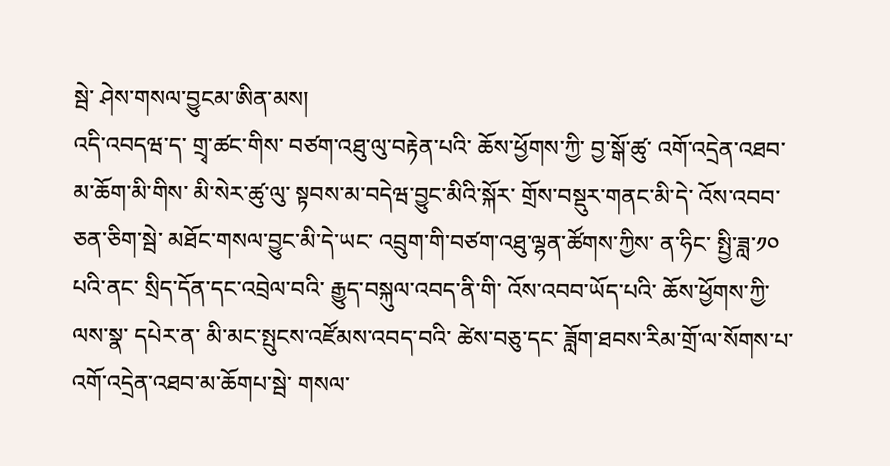སྦེ་ ཤེས་གསལ་བྱུངམ་ཨིན་མས།
འདི་འབདཝ་ད་ གྲྭ་ཚང་གིས་ བཙག་འཐུ་ལུ་བརྟེན་པའི་ ཆོས་ཕྱོགས་ཀྱི་ བྱ་སྒོ་ཚུ་ འགོ་འདྲེན་འཐབ་མ་ཆོག་མི་གིས་ མི་སེར་ཚུ་ལུ་ སྟབས་མ་བདེཝ་བྱུང་མིའི་སྐོར་ གྲོས་བསྡུར་གནང་མི་དེ་ འོས་འབབ་ཅན་ཅིག་སྦེ་ མཐོང་གསལ་བྱུང་མི་དེ་ཡང་ འབྲུག་གི་བཙག་འཐུ་ལྷན་ཚོགས་ཀྱིས་ ན་ཧིང་ སྤྱི་ཟླ་༡༠ པའི་ནང་ སྲིད་དོན་དང་འབྲེལ་བའི་ རྒྱུད་བསྐུལ་འབད་ནི་གི་ འོས་འབབ་ཡོད་པའི་ ཆོས་ཕྱོགས་ཀྱི་ལས་སྣ་ དཔེར་ན་ མི་མང་སྤུངས་འཛོམས་འབད་བའི་ ཚེས་བཅུ་དང་ ཟློག་ཐབས་རིམ་གྲོ་ལ་སོགས་པ་ འགོ་འདྲེན་འཐབ་མ་ཆོགཔ་སྦེ་ གསལ་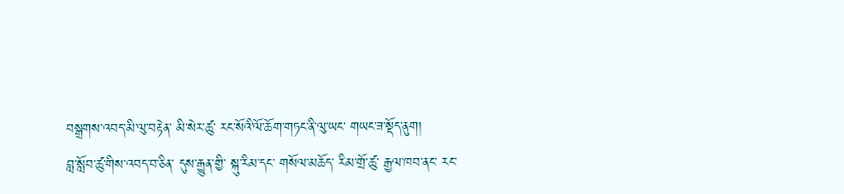བསྒྲགས་འབད་མི་ལུ་བརྟེན་ མི་སེར་ཚུ་ རང་སོའི་ལོ་ཆོག་གཏང་ནི་ལུ་ཡང་ གཡང་ཟ་སྡོད་ནུག།
བླ་སློབ་ཚུ་གིས་འབད་བ་ཅིན་ དུས་རྒྱུན་གྱི་ སྐུ་རིམ་དང་ གསོལ་མཆོད་ རིམ་གྲོ་ཚུ་ རྒྱལ་ཁབ་ནང་ རང་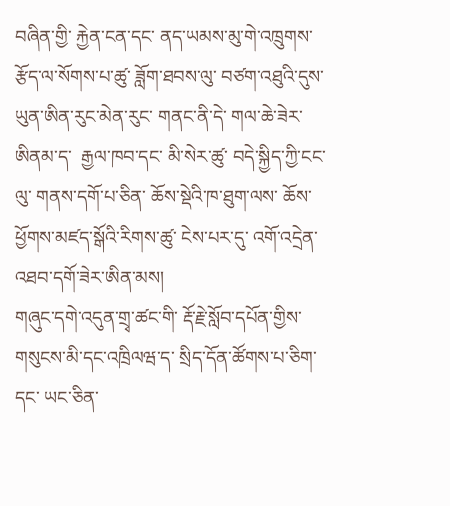བཞིན་གྱི་ རྐྱེན་ངན་དང་ ནད་ཡམས་མུ་གེ་འཁྲུགས་རྩོད་ལ་སོགས་པ་ཚུ་ ཟློག་ཐབས་ལུ་ བཙག་འཐུའི་དུས་ཡུན་ཨིན་རུང་མེན་རུང་ གནང་ནི་དེ་ གལ་ཆེ་ཟེར་ཨིནམ་ད་  རྒྱལ་ཁབ་དང་ མི་སེར་ཚུ་ བདེ་སྐྱིད་ཀྱི་ངང་ལུ་ གནས་དགོ་པ་ཅིན་ ཆོས་སྡེའི་ཁ་ཐུག་ལས་ ཆོས་ཕྱོགས་མཛད་སྒོའི་རིགས་ཚུ་ ངེས་པར་དུ་ འགོ་འདྲེན་འཐབ་དགོ་ཟེར་ཨིན་མས།
གཞུང་དགེ་འདུན་གྲྭ་ཚང་གི་ རྡོ་རྗེ་སློབ་དཔོན་གྱིས་ གསུངས་མི་དང་འཁྲིལཝ་ད་ སྲིད་དོན་ཚོགས་པ་ཅིག་དང་ ཡང་ཅིན་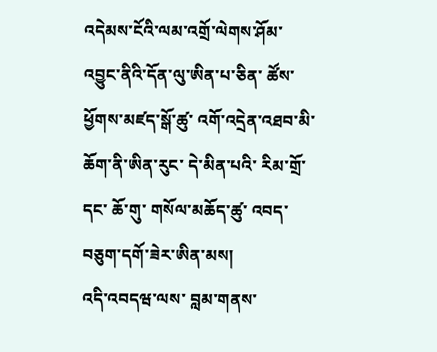འདེམས་ངོའི་ལམ་འགྲོ་ལེགས་ཤོམ་འབྱུང་ནིའི་དོན་ལུ་ཨིན་པ་ཅིན་ ཚོས་ཕྱོགས་མཛད་སྒོ་ཚུ་ འགོ་འདྲེན་འཐབ་མི་ཆོག་ནི་ཨིན་རུང་ དེ་མིན་པའི་ རིམ་གྲོ་དང་ ཆོ་གུ་ གསོལ་མཆོད་ཚུ་ འབད་བཅུག་དགོ་ཟེར་ཨིན་མས།
འདི་འབདཝ་ལས་ བླམ་གནས་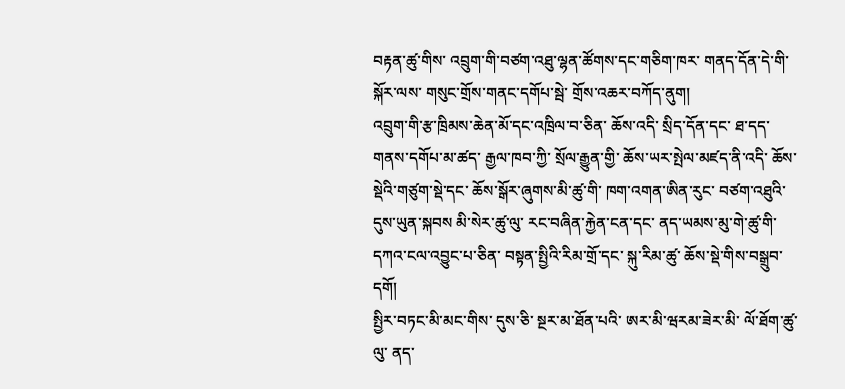བརྟན་ཚུ་གིས་ འབྲུག་གི་བཙག་འཐུ་ལྷན་ཚོགས་དང་གཅིག་ཁར་ གནད་དོན་དེ་གི་སྐོར་ལས་ གསུང་གྲོས་གནང་དགོཔ་སྦེ་ གྲོས་འཆར་བཀོད་ནུག།
འབྲུག་གི་རྩ་ཁྲིམས་ཆེན་མོ་དང་འཁྲིལ་བ་ཅིན་ ཆོས་འདི་ སྲིད་དོན་དང་ ཐ་དད་གནས་དགོཔ་མ་ཚད་ རྒྱལ་ཁབ་ཀྱི་ སྲོལ་རྒྱུན་གྱི་ ཆོས་ཡར་སྤེལ་མཛད་ནི་འདི་ ཆོས་སྡེའི་གཙུག་སྡེ་དང་ ཆོས་སྒོར་ཞུགས་མི་ཚུ་གི་ ཁག་འགན་ཨིན་རུང་ བཙག་འཐུའི་དུས་ཡུན་སྐབས མི་སེར་ཚུ་ལུ་ རང་བཞིན་རྐྱེན་ངན་དང་ ནད་ཡམས་མུ་གེ་ཚུ་གི་ དཀའ་ངལ་འབྱུང་པ་ཅིན་ བསྟན་སྤྱིའི་རིམ་གྲོ་དང་ སྐུ་རིམ་ཚུ་ ཆོས་སྡེ་གིས་བསྒྲུབ་དགོ།
སྤྱིར་བཏང་མི་མང་གིས་ དུས་ཅི་ སྔར་མ་ཐོན་པའི་ ཨར་མི་ཝརམ་ཟེར་མི་ ལོ་ཐོག་ཚུ་ལུ་ ནད་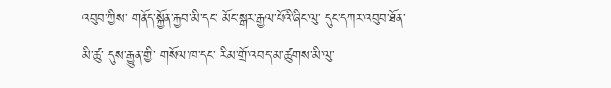འབུབ་ཀྱིས་ གནོད་སྐྱོན་རྐྱབ་མི་དང་ མོང་སྒར་རྒྱལ་པོའི་ཞིང་ལུ་ དུང་དཀར་འབུབ་ཐོན་མི་ཚུ་ དུས་རྒྱུན་གྱི་ གསོལ་ཁ་དང་ རིམ་གྲོ་འབད་མ་ཚུགས་མི་ལུ་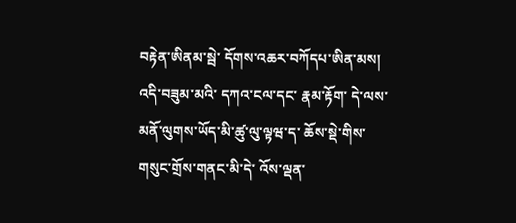བརྟེན་ཨིནམ་སྦེ་ དོགས་འཆར་བཀོདཔ་ཨིན་མས།
འདི་བཟུམ་མའི་ དཀའ་ངལ་དང་ རྣམ་རྟོག་ དེ་ལས་ མནོ་ལུགས་ཡོད་མི་ཚུ་ལུ་ལྟཝ་ད་ ཆོས་སྡེ་གིས་ གསུང་གྲོས་གནང་མི་དེ་ འོས་ལྡན་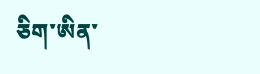ཅིག་ཨིན་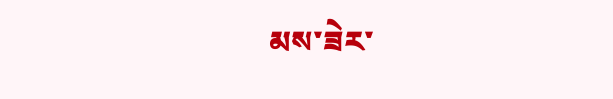མས་ཟེར་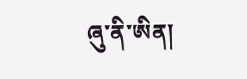ཞུ་ནི་ཨིན།